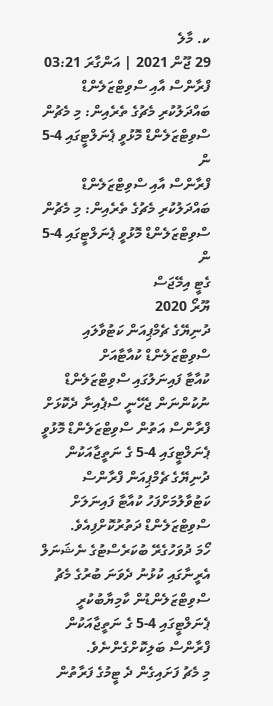ކ. މާލެ
29 ޖޫން 2021 | އަންގާރަ 03:21
ފްރާންސް އާއި ސްވިޓްޒަލެންޑް ބައްދަލުކުރި މެޗުގެ ތެރެއިން: މި މެޗުން ސްވިޓްޒަލެންޑް މޮޅުވީ ޕެނަލްޓީގައި 4-5 ން
ފްރާންސް އާއި ސްވިޓްޒަލެންޑް ބައްދަލުކުރި މެޗުގެ ތެރެއިން: މި މެޗުން ސްވިޓްޒަލެންޑް މޮޅުވީ ޕެނަލްޓީގައި 4-5 ން
ގެޓީ އިމޭޖަސް
ޔޫރޯ 2020
ދުނިޔޭގެ ޗެމްޕިއަން ކަޓުވާލައި ސްވިޓްޒަލެންޑް ކުއާޓާއަށް
ކުއާޓާ ފައިނަލުގައި ސްވިޓްޒަލެންޑް ނުކުންނަން ޖެހޭނީ ސްޕެއިނާ ދެކޮޅަށް
ފްރާންސް އަތުން ސްވިޓްޒަލެންޑް މޮޅުވީ ޕެނަލްޓީގައި 4-5 ގެ ނަތީޖާއަކުން
ދުނިޔޭގެ ޗެމްޕިއަން ފްރާންސް ކަޓުވާލުމަށްފަހު ކުއާޓާ ފައިނަލަށް ސްވިޓްޒަލެންޑް ދަތުރުކޮށްފިއެވެ.
ހޯމަ ދުވަހުގެރޭ ބުކަރެސްޓުގެ ނެޝަނަލް އެރީނާގައި ކުޅުނު ދެވަނަ ބުރުގެ މެޗު ސްވިޓްޒަލެންޑުން ކާމިޔާބުކުރީ ޕެނަލްޓީގައި 4-5 ގެ ނަތީޖާއަކުން ފްރާންސް ބަލިކޮށްގެންނެވެ.
މި މެޗު ފަށައިގެން ދެ ޓީމުގެ ފަރާތުން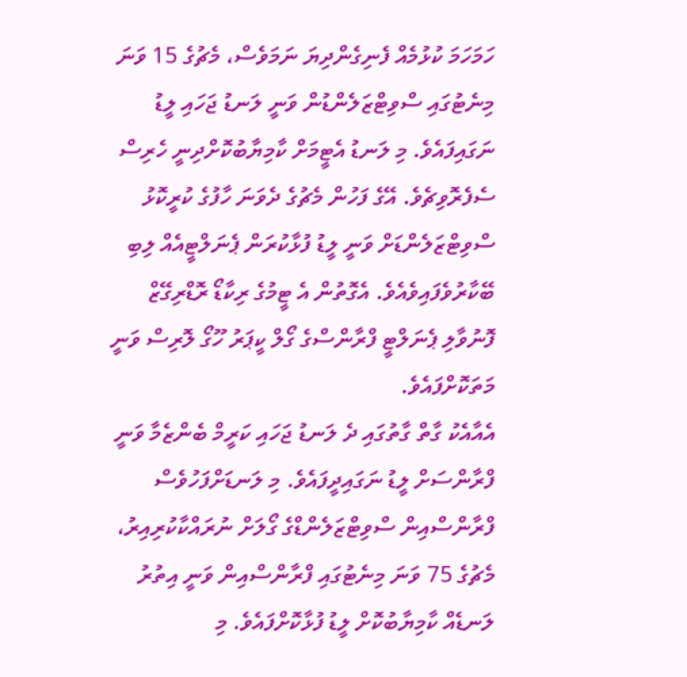ހަމަހަމަ ކުޅުމެއް ފެނިގެންދިޔަ ނަމަވެސް، މެޗުގެ 15 ވަނަ މިނެޓުގައި ސްވިޓްޒަލެންޑުން ވަނީ ލަނޑު ޖަހައި ލީޑު ނަގައިފައެވެ. މި ލަނޑު އެޓީމަށް ކާމިޔާބުކޮށްދިނީ ހެރިސް ސެފެރޮވިޗެވެ. އޭގެ ފަހުން މެޗުގެ ދެވަނަ ހާފުގެ ކުރީކޮޅު ސްވިޓްޒަލެންޑަށް ވަނީ ލީޑު ފުޅާކުރަން ޕެނަލްޓީއެއް ލިބި ބޭކާރުވެފައިވެއެވެ. އެގޮތުން އެ ޓީމުގެ ރިކާޑޯ ރޮޑްރިގޭޒް ފޮނުވާލި ޕެނަލްޓީ ފްރާންސްގެ ގޯލް ކީޕަރު ހޫގޯ ލޮރިސް ވަނީ މަތަކޮށްފައެވެ.
އެއާއެކު ގާތް ގާތުގައި ދެ ލަނޑު ޖަހައި ކަރީމް ބެންޒެމާ ވަނީ ފްރާންސަށް ލީޑު ނަގައިދީފައެވެ. މި ލަނޑަށްފަހުވެސް ފްރާންސްއިން ސްވިޓްޒަލެންޑްގެ ގޯލަށް ނުރައްކާކުރިއިރު، މެޗުގެ 75 ވަނަ މިނެޓުގައި ފްރާންސްއިން ވަނީ އިތުރު ލަނޑެއް ކާމިޔާބުކޮށް ލީޑު ފުޅާކޮށްފައެވެ. މި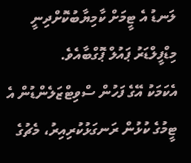ލަނޑު އެ ޓީމަށް ކާމިޔާބުކޮށްދިނީ މިޑްފީލްޑަރު ޕައުލް ޕޮގްބާއެވެ.
އެކަމަކު އޭގެ ފަހުން ސްވިޓްޒަލެންޑުން އެ ޓީމުގެ ކުޅުން ރަނގަޅުކުރިއިރު، މެޗުގެ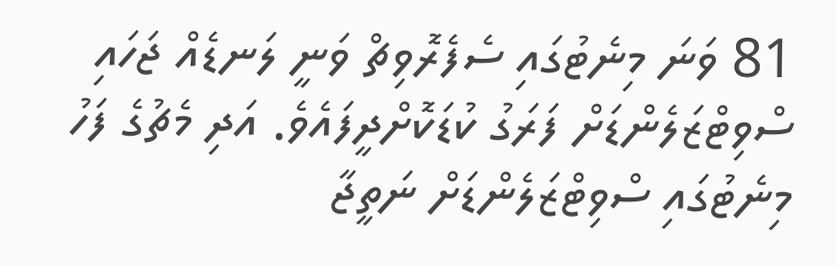81 ވަނަ މިނެޓުގައި ސެފެރޮވިޗް ވަނީ ލަނޑެއް ޖަހައި ސްވިޓްޒަލެންޑަށް ފަރަގު ކުޑަކޮށްދީފައެވެ. އަދި މެޗުގެ ފަހު މިނެޓުގައި ސްވިޓްޒަލެންޑަށް ނަތީޖާ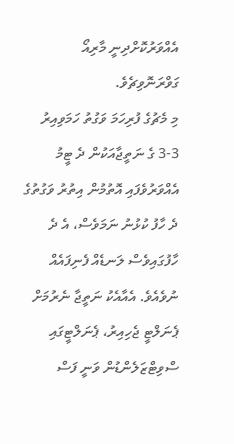އެއްވަރުކޮށްދިނީ މާރިއޯ ގަވްރަނޮވިޗެވެ.
މި މެޗުގެ ފުރިހަމަ ވަގުތު ހަމަވިއިރު 3-3 ގެ ނަތީޖާއަކުން ދެ ޓީމު އެއްވަރުވެފައި އޮތުމުން އިތުރު ވަގުތުގެ ދެ ހާފު ކުޅުނު ނަމަވެސް، އެ ދެ ހާފުގައިވެސް ލަނޑެއް ފެނިފައެއް ނުވެއެވެ. އެއާއެކު ނަތީޖާ ނެރުމަށް ޕެނަލްޓީ ޖެހިއިރު، ޕެނަލްޓީގައި ސްވިޓްޒަލެންޑުން ވަނީ ފަސް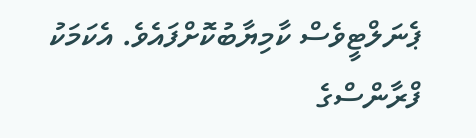ޕެނަލްޓީވެސް ކާމިޔާބުކޮށްފައެވެ. އެކަމަކު ފްރާންސްގެ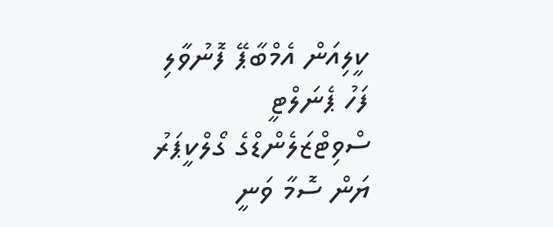ކީލިއަން އެމްބާޕޭ ފޮނުވާލި ފަހު ޕެނަލްޓީ ސްވިޓްޒަލެންޑްގެ ގޯލްކީޕަރު ޔަން ސޮމާ ވަނީ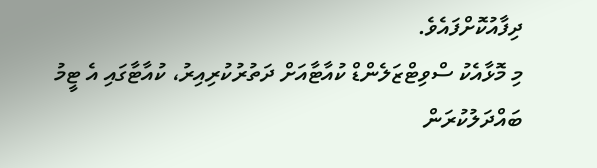ދިފާއުކޮށްފައެވެ.
މި މޮޅާއެކު ސްވިޓްޒަލެންޑް ކުއާޓާއަށް ދަތުރުކުރިއިރު، ކުއާޓާގައި އެ ޓީމު ބައްދަލުކުރަން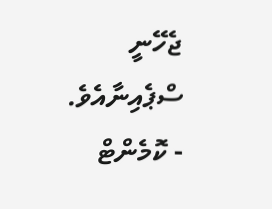ޖެހޭނީ ސްޕެއިނާއެވެ.
- ކޮމެންޓް